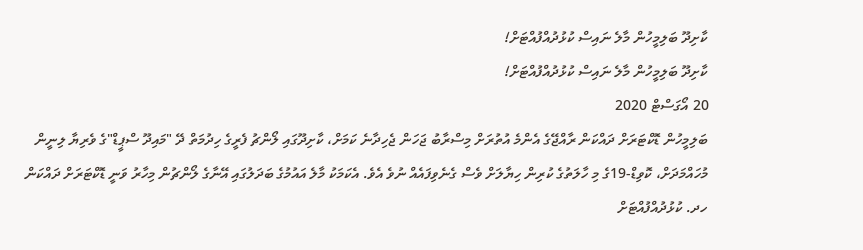ކާށިދޫ ބަލިމީހުން މާލެ ނައިސް ކުޅުދުއްފުއްޓަށް!
ކާށިދޫ ބަލިމީހުން މާލެ ނައިސް ކުޅުދުއްފުއްޓަށް!
20 އޯގަސްޓް 2020
ބަލިމީހުން ޑޮކްޓަރަށް ދައްކަން ރާއްޖޭގެ އެންމެ އުތުރަށް މިސްރާބު ޖަހަން ޖެހިދާނެ ކަމަށް، ކާށިދޫގައި ލޯންޗު ފެރީގެ ހިދުމަތް ދޭ "މައިދޫ ސްޕީޑް"ގެ ވެރިޔާ ލިނީން މުހައްމަދަށް، ކޮވިޑް-19ގެ މި ހާލަތުގެ ކުރިން ހިޔާލަށް ވެސް ގެނެވިފައެއް ނުވެ އެވެ. އެކަމަކު މާލެ އައުމުގެ ބަދަލުގައި އޭނާގެ ލޯންޗުން މިހާރު ވަނީ ޑޮކްޓަރަށް ދައްކަން ހދ. ކުޅުދުއްފުއްޓަށް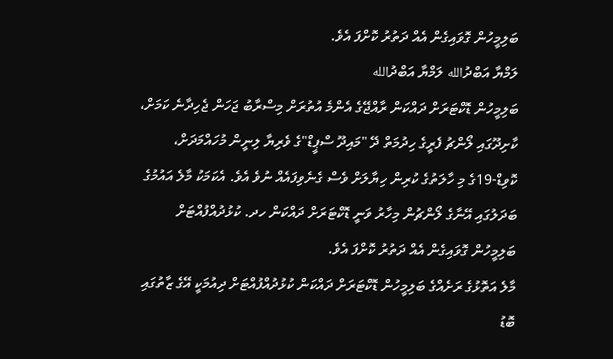ބަލިމީހުން ގޮވައިގެން އެއް ދަތުރު ކޮށްފަ އެވެ.
ލަމްޔާ އަބްދުالله ލަމްޔާ އަބްދުالله
ބަލިމީހުން ޑޮކްޓަރަށް ދައްކަން ރާއްޖޭގެ އެންމެ އުތުރަށް މިސްރާބު ޖަހަން ޖެހިދާނެ ކަމަށް، ކާށިދޫގައި ލޯންޗު ފެރީގެ ހިދުމަތް ދޭ "މައިދޫ ސްޕީޑް"ގެ ވެރިޔާ ލިނީން މުހައްމަދަށް، ކޮވިޑް-19ގެ މި ހާލަތުގެ ކުރިން ހިޔާލަށް ވެސް ގެނެވިފައެއް ނުވެ އެވެ. އެކަމަކު މާލެ އައުމުގެ ބަދަލުގައި އޭނާގެ ލޯންޗުން މިހާރު ވަނީ ޑޮކްޓަރަށް ދައްކަން ހދ. ކުޅުދުއްފުއްޓަށް ބަލިމީހުން ގޮވައިގެން އެއް ދަތުރު ކޮށްފަ އެވެ.
މާލެ އަތޮޅުގެ ރަށެއްގެ ބަލިމީހުން ޑޮކްޓަރަށް ދައްކަން ކުޅުދުއްފުއްޓަށް ދިއުމަކީ އޭގެ ޒާތުގައި ބޮޑު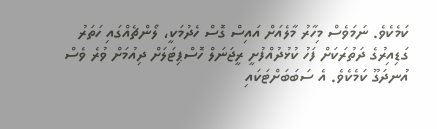ކަމެކެވެ. ނަމަވެސް މިހާރު މާލެއަށް އައިސް ގޮސް ހެދުމަކީ، ލޯންޗެއްގައި ހަތަރު ގަޑިއިރުގެ ދަތުރަކަށް ފަހު ކުޅުދުއްފުށީ ރީޖަނަލް ހޮސްޕިޓަލަށް ދިއުމަށް ވުރެ ވެސް އުނދަގޫ ކަމެކެވެ. އެ ސަބަބަށްޓަކައި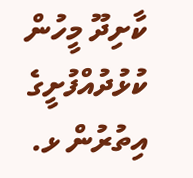ކާށިދޫ މީހުން ކުޅުދުއްފުށީގެ އިތުރުން ޅ.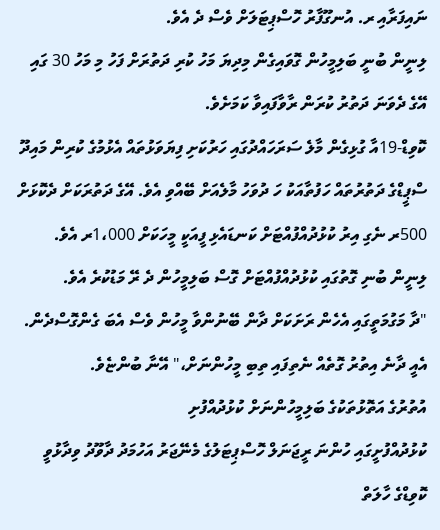ނައިފަރާއި ރ. އުނގޫފާރު ހޮސްޕިޓަލަށް ވެސް ދެ އެވެ.
ލިނީން ބުނީ ބަލިމީހުން ގޮވައިގެން މިދިޔަ މަހު ކުރި ދަތުރަށް ފަހު މި މަހު 30 ގައި އޭގެ ދެވަނަ ދަތުރު ކުރަން ރާވާފައިވާ ކަމަށެވެ.
ކޮވިޑް-19އާ ގުޅިގެން މާލެ ސަރަހައްދުގައި ހަރުކަށި ފިޔަވަޅުތައް އެޅުމުގެ ކުރިން މައިދޫ ސްޕީޑްގެ ދަތުރުތައް ހަފުތާއަކު ހަ ދުވަހު މާލެއަށް ބޭއްވި އެވެ. އޭގެ ދަތުރަކަށް ދެކޮޅަށް 500ރ ނެގި އިރު ކުޅުދުއްފުއްޓަށް ކަނޑައެޅި ފީއަކީ މީހަކަށް 1،000ރ އެވެ.
ލިނީން ބުނި ގޮތުގައި ކުޅުދުއްފުއްޓަށް ގޮސް ބަލިމީހުން ދެ ރޭ މަޑުކުރެ އެވެ.
"ދާ މަގުމަތީގައި އެހެން ރަށަކަށް ދާން ބޭނުންވާ މީހުން ވެސް އެބަ ގެންގޮސްދެން. އެއީ ދާނެ އިތުރު ގޮތެއް ނެތިފައި ތިބި މީހުންނަށް،" އޭނާ ބުންޏެވެ.
އުތުރުގެ އަތޮޅުތަކުގެ ބަލިމީހުންނަށް ކުޅުދުއްފުށި
ކުޅުދުއްފުށީގައި ހުންނަ ރީޖަނަލް ހޮސްޕިޓަލުގެ މެނޭޖަރު އަހުމަދު ދާވޫދު ވިދާޅުވީ ކޮވިޑްގެ ހާލަތް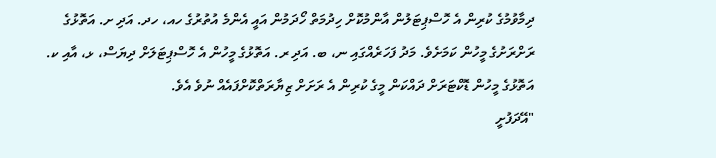ދިމާވުމުގެ ކުރިން އެ ހޮސްޕިޓަލުން އާންމުކޮށް ހިދުމަތް ހޯދަމުން އައީ އެންމެ އުތުރުގެ ހއ، ހދ. އަދި ށ. އަތޮޅުގެ ރަށްރަށުގެ މީހުން ކަމަށެވެ. މަދު ފަހަރެއްގައި ނ، ބ. އަދި ރ. އަތޮޅުގެ މީހުން އެ ހޮސްޕިޓަލަށް ދިޔަސް، ޅ، އާއި ކ. އަތޮޅުގެ މީހުން ޑޮކްޓަރަށް ދައްކަން މީގެ ކުރިން އެ ރަށަށް ޒިޔާރަތްކޮށްފައެއް ނުވެ އެވެ.
"އޭދަފުށީ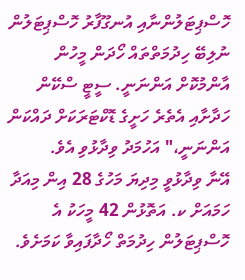ހޮސްޕިޓަލުންނާއި އުނގޫފާރު ހޮސްޕިޓަލުން ނުލިބޭ ހިދުމަތްތައް ހޯދަން މީހުން އާންމުކޮށް އަންނަނީ. ސީޓީ ސްކޭން ހަދާށާއި އެތެރެ ހަށީގެ ޑޮކްޓަރަކަށް ދައްކަން އަންނަނީ،" އަހުމަދު ވިދާޅުވި އެވެ.
އޭނާ ވިދާޅުވީ މިދިޔަ މަހުގެ 28 އިން މިއަދާ ހަމައަށް ކ. އަތޮޅުން 42 މީހަކު އެ ހޮސްޕިޓަލުން ހިދުމަތް ހޯދާފައިވާ ކަމަށެވެ.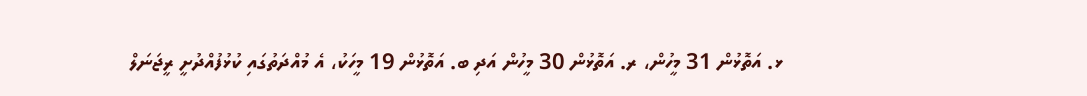ޅ. އަތޮޅުން 31 މީހުން، ރ. އަތޮޅުން 30 މީހުން އަދި ބ. އަތޮޅުން 19 މީހަކު، އެ މުއްދަތުގައި ކުޅުފުއްދުށީ ރީޖަނަލް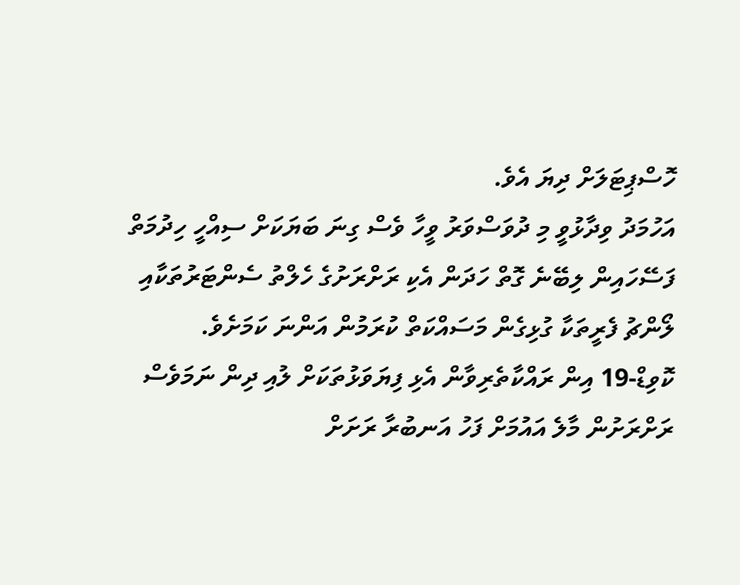ހޮސްޕިޓަލަށް ދިޔަ އެވެ.
އަހުމަދު ވިދާޅުވީ މި ދުވަސްވަރު ވީހާ ވެސް ގިނަ ބަޔަކަށް ސިއްހީ ހިދުމަތް ފަސޭހައިން ލިބޭނެ ގޮތް ހަދަން އެކި ރަށްރަށުގެ ހެލްތު ސެންޓަރުތަކާއި ލޯންޗު ފެރީތަކާ ގުޅިގެން މަސައްކަތް ކުރަމުން އަންނަ ކަމަށެވެ.
ކޮވިޑް-19 އިން ރައްކާތެރިވާން އެޅި ފިޔަވަޅުތަކަށް ލުއި ދިން ނަމަވެސް ރަށްރަށުން މާލެ އައުމަށް ފަހު އަނބުރާ ރަށަށް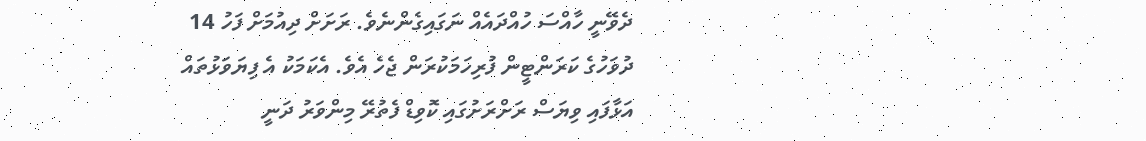ދެވޭނީ ހާއްސަ ހުއްދައެއް ނަގައިގެންނެވެ. ރަށަށް ދިއުމަށް ފަހު 14 ދުވަހުގެ ކަރަންޓީން ފުރިހަމަކުރަން ޖެހެ އެވެ. އެކަމަކު އެ ފިޔަވަޅުތައް އަޅާފައި ވިޔަސް ރަށްރަށުގައި ކޮވިޑް ފެތުރޭ މިންވަރު ދަނީ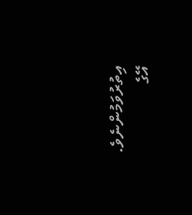އިތުރުވަމުންނެވެ. އޭގެ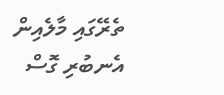ތެރޭގައި މާލެއިން އެނބުރި ގޮސް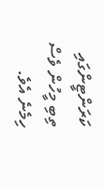ކަރަންޓީންގައި ތިބި މީހުން ވެސް ހިމެނެ އެވެ.